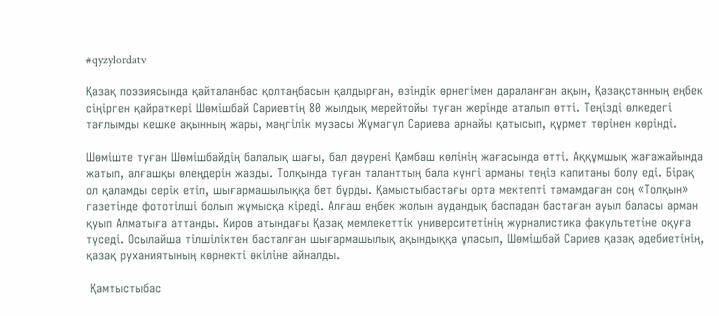#qyzylordatv

Қазақ поэзиясында қайталанбас қолтаңбасын қалдырған, өзіндік өрнегімен дараланған ақын, Қазақстанның еңбек сіңірген қайраткері Шөмішбай Сариевтің 80 жылдық мерейтойы туған жерінде аталып өтті. Теңізді өлкедегі тағлымды кешке ақынның жары, мәңгілік музасы Жұмагүл Сариева арнайы қатысып, құрмет төрінен көрінді.

Шөміште туған Шөмішбайдің балалық шағы, бал дәурені Қамбаш көлінің жағасында өтті. Аққұмшық жағажайында жатып, алғашқы өлеңдерін жазды. Толқында туған таланттың бала күнгі арманы теңіз капитаны болу еді. Бірақ ол қаламды серік етіп, шығармашылыққа бет бұрды. Қамыстыбастағы орта мектепті тәмамдаған соң «Толқын» газетінде фототілші болып жұмысқа кіреді. Алғаш еңбек жолын аудандық баспадан бастаған ауыл баласы арман қуып Алматыға аттанды. Киров атындағы Қазақ мемлекеттік университетінің журналистика факультетіне оқуға түседі. Осылайша тілшіліктен басталған шығармашылық ақындыққа ұласып, Шөмішбай Сариев қазақ әдебиетінің, қазақ руханиятының көрнекті өкіліне айналды.

 Қамтыстыбас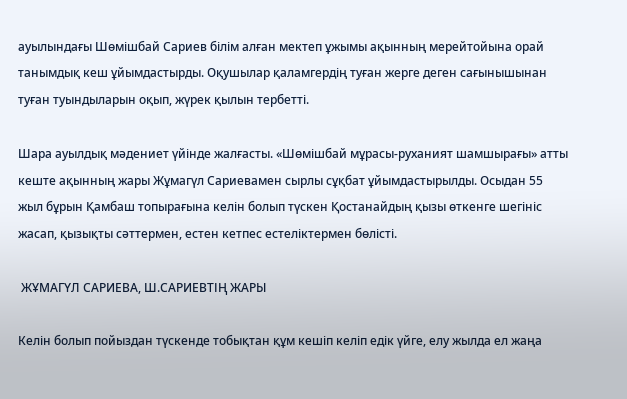ауылындағы Шөмішбай Сариев білім алған мектеп ұжымы ақынның мерейтойына орай танымдық кеш ұйымдастырды. Оқушылар қаламгердің туған жерге деген сағынышынан туған туындыларын оқып, жүрек қылын тербетті.

Шара ауылдық мәдениет үйінде жалғасты. «Шөмішбай мұрасы-руханият шамшырағы» атты кеште ақынның жары Жұмагүл Сариевамен сырлы сұқбат ұйымдастырылды. Осыдан 55 жыл бұрын Қамбаш топырағына келін болып түскен Қостанайдың қызы өткенге шегініс жасап, қызықты сәттермен, естен кетпес естеліктермен бөлісті.

 ЖҰМАГҮЛ САРИЕВА, Ш.САРИЕВТІҢ ЖАРЫ

Келін болып пойыздан түскенде тобықтан құм кешіп келіп едік үйге, елу жылда ел жаңа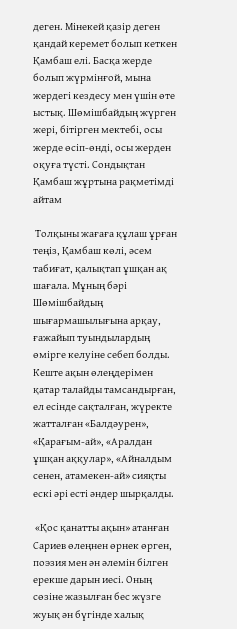деген. Мінекей қазір деген қандай керемет болып кеткен Қамбаш елі. Басқа жерде болып жүрмінғой, мына жердегі кездесу мен үшін өте ыстық. Шөмішбайдың жүрген жері, бітірген мектебі, осы жерде өсіп-өнді, осы жерден оқуға түсті. Сондықтан Қамбаш жұртына рақметімді айтам

 Толқыны жағаға құлаш ұрған теңіз, Қамбаш көлі, әсем табиғат, қалықтап ұшқан ақ шағала. Мұның бәрі Шөмішбайдың шығармашылығына арқау, ғажайып туындылардың өмірге келуіне себеп болды. Кеште ақын өлеңдерімен қатар талайды тамсандырған, ел есінде сақталған, жүректе жатталған «Балдәурен», «Қарағым-ай», «Аралдан ұшқан аққулар», «Айналдым сенен, атамекен-ай» сияқты ескі әрі есті әндер шырқалды.

 «Қос қанатты ақын» атанған Сариев өлеңнен өрнек өрген, поэзия мен ән әлемін білген ерекше дарын иесі. Оның сөзіне жазылған бес жүзге жуық ән бүгінде халық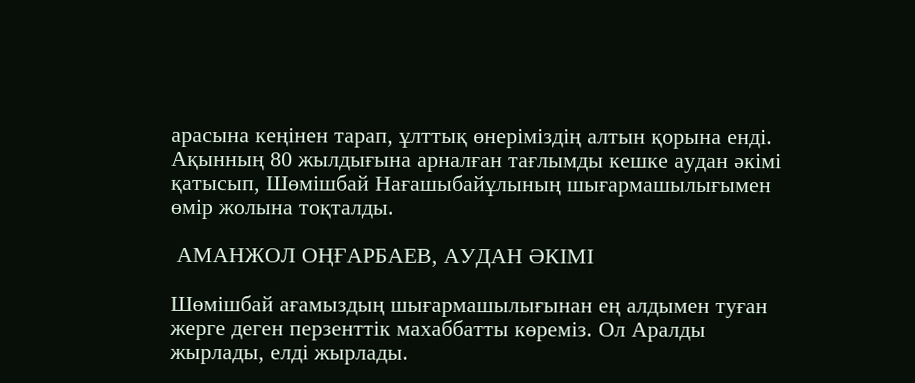арасына кеңінен тарап, ұлттық өнеріміздің алтын қорына енді. Ақынның 80 жылдығына арналған тағлымды кешке аудан әкімі қатысып, Шөмішбай Нағашыбайұлының шығармашылығымен өмір жолына тоқталды.

 АМАНЖОЛ ОҢҒАРБАЕВ, АУДАН ӘКІМІ

Шөмішбай ағамыздың шығармашылығынан ең алдымен туған жерге деген перзенттік махаббатты көреміз. Ол Аралды жырлады, елді жырлады.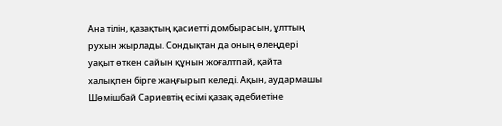Ана тілін, қазақтың қасиетті домбырасын, ұлттың рухын жырлады. Сондықтан да оның өлеңдері уақыт өткен сайын құнын жоғалтпай, қайта халықпен бірге жаңғырып келеді. Ақын, аудармашы Шөмішбай Сариевтің есімі қазақ әдебиетіне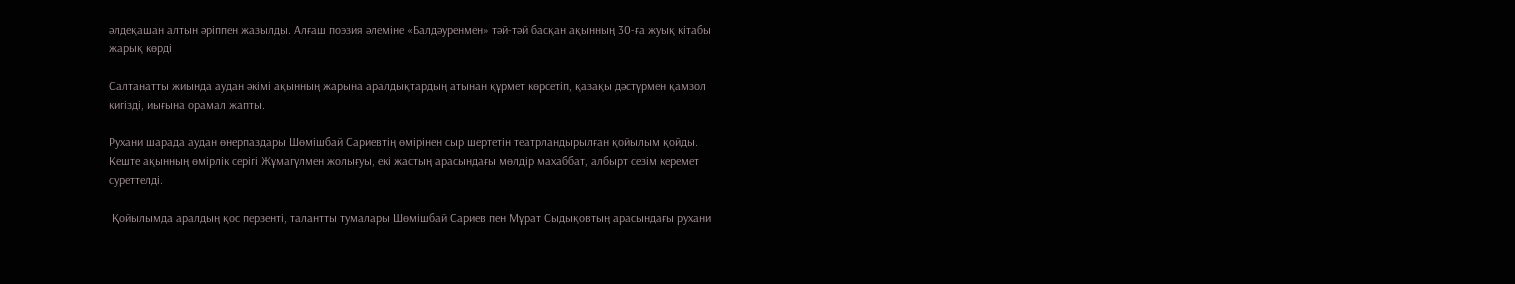әлдеқашан алтын әріппен жазылды. Алғаш поэзия әлеміне «Балдәуренмен» тәй-тәй басқан ақынның 30-ға жуық кітабы жарық көрді

Салтанатты жиында аудан әкімі ақынның жарына аралдықтардың атынан құрмет көрсетіп, қазақы дәстүрмен қамзол кигізді, иығына орамал жапты.

Рухани шарада аудан өнерпаздары Шөмішбай Сариевтің өмірінен сыр шертетін театрландырылған қойылым қойды. Кеште ақынның өмірлік серігі Жұмагүлмен жолығуы, екі жастың арасындағы мөлдір махаббат, албырт сезім керемет суреттелді.

 Қойылымда аралдың қос перзенті, талантты тумалары Шөмішбай Сариев пен Мұрат Сыдықовтың арасындағы рухани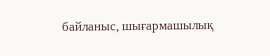байланыс, шығармашылық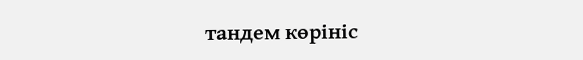тандем көрініс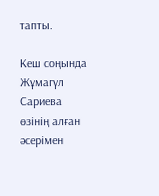тапты.

Кеш соңында Жұмагүл Сариева өзінің алған әсерімен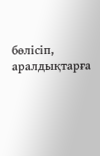бөлісіп, аралдықтарға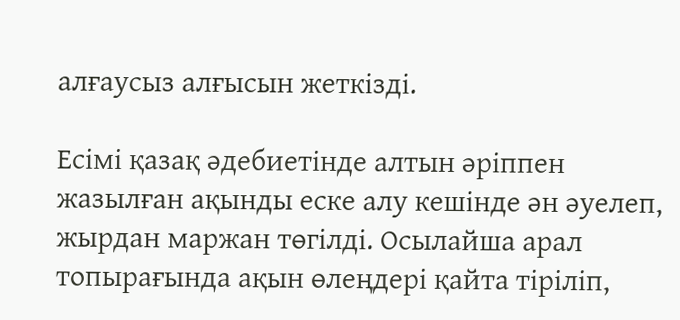алғаусыз алғысын жеткізді.

Есімі қазақ әдебиетінде алтын әріппен жазылған ақынды еске алу кешінде ән әуелеп, жырдан маржан төгілді. Осылайша арал топырағында ақын өлеңдері қайта тіріліп,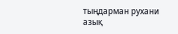тыңдарман рухани азық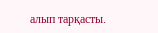алып тарқасты.